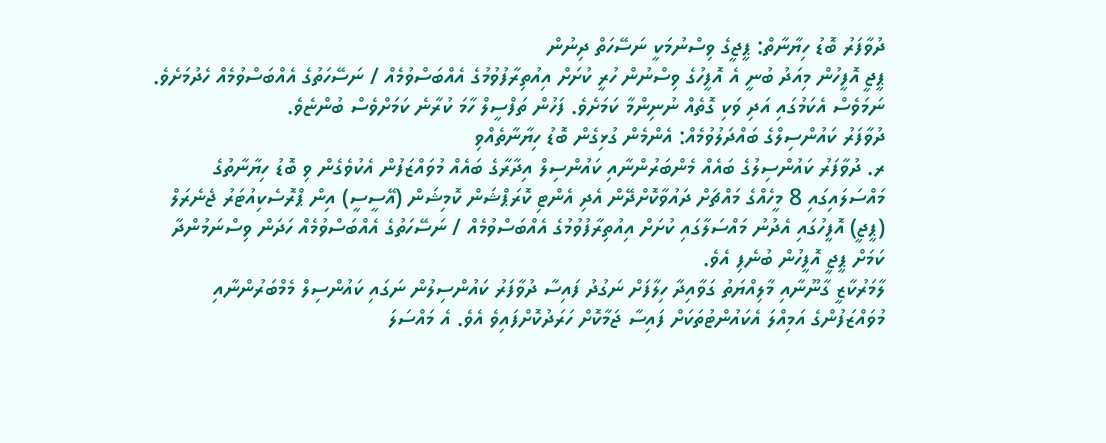ދުވާފަރު ބޮޑު ހިޔާނާތް: ޕީޖީގެ ވިސްނުމަކީ ނަސޭހަތް ދިނުން
ޕީޖީ އޮފީހުން މިއަދު ބުނީ އެ އޮފީހުގެ ވިސްނުން ހުރީ ކުށަށް އިއުތިރާފުވުމުގެ އެއްބަސްވުމެއް / ނަސޭހަތުގެ އެއްބަސްވުމެއް ހެދުމަށެވެ. ނަމަވެސް އެކަމުގައި އަދި ވަކި ގޮތެއް ނުނިންމާ ކަމަށެވެ. ފަހުން ތަފްސީލް ހާމަ ކުރާނެ ކަމަށްވެސް ބުންޏެވެ.
ދުވާފަރު ކައުންސިލްގެ ބައްދަލުވުމެއް: އެންމެން ގުޅިގެން ބޮޑު ހިޔާނާތެއްވި
ރ. ދުވާފަރު ކައުންސިލުގެ ބައެއް މެންބަރުންނާއި ކައުންސިލް އިދާރާގެ ބައެއް މުވައްޒަފުން އެކުވެގެން ވި ބޮޑު ހިޔާނާތުގެ މައްސަލައިގައި 8 މީހެއްގެ މައްޗަށް ދައުވާކޮށްދޭން އެދި އެންޓި ކޮރަޕްޝަން ކޮމިޝަން (އޭސީސީ) އިން ޕްރޮސެކިއުޓަރު ޖެނެރަލް (ޕީޖީ) އޮފީހުގައި އެދުނު މައްސަލާގައި ކުށަށް އިއުތިރާފުވުމުގެ އެއްބަސްވުމެއް / ނަސޭހަތުގެ އެއްބަސްވުމެއް ހަދަން ވިސްނަމުންދާ ކަމަށް ޕީޖީ އޮފީހުން ބުނެފި އެވެ.
ލާމަރުކާޒީ ގާނޫނާއި މާލިއްޔަތު ގަވާއިދާ ހިލާފަށް ނަގުދު ފައިސާ ދުވާފަރު ކައުންސިލުން ނަގައި ކައުންސިލް މެމްބަރުންނާއި މުވައްޒަފުންގެ އަމިއްލަ އެކައުންޓުތަކަށް ފައިސާ ޖަމާކޮށް ހަރަދުކޮށްފައިވެ އެވެ. އެ މައްސަލަ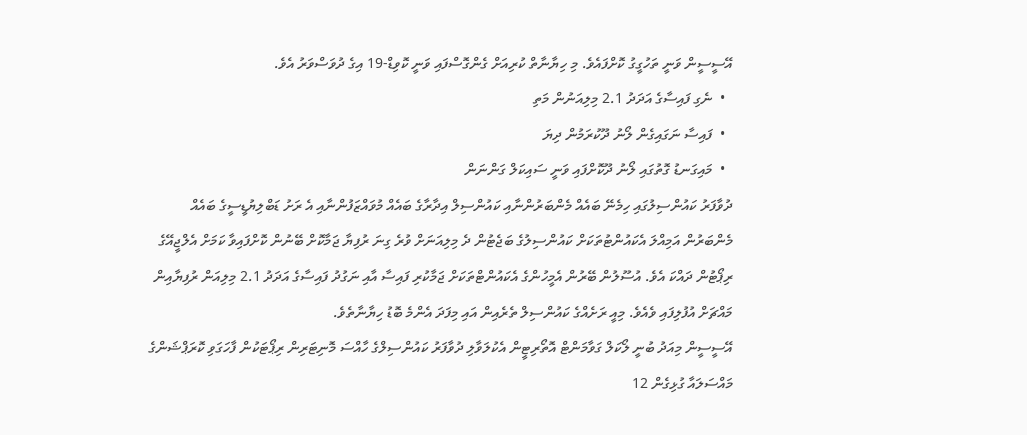އޭސީސީން ވަނީ ތަހުގީގު ކޮށްފައެވެ. މި ހިޔާނާތް ކުރިއަށް ގެންގޮސްފައި ވަނީ ކޮވިޑް-19 އިގެ ދުވަސްވަރު އެވެ.
  •  ނެގި ފައިސާގެ އަދަދު 2.1 މިލިއަނުން މަތި
  •  ފައިސާ ނަގައިގެން ލޯނު ދޫކުރަމުން ދިޔަ
  •  މައިގަނޑު ގޮތުގައި ލޯނު ދޫކޮށްފައި ވަނީ ސައިކަލް ގަންނަން
ދުވާފަރު ކައުންސިލުގައި ހިމެނޭ ބައެއް މެންބަރުންނާއި ކައުންސިލް އިދާރާގެ ބައެއް މުވައްޒަފުންނާއި އެ ރަށު ޑަބްލިޔުޑީސީގެ ބައެއް މެންބަރުން އަމިއްލަ އެކައުންޓުތަކަށް ކައުންސިލުގެ ބަޖެޓުން ދެ މިލިއަނަށް ވުރެ ގިނަ ރުފިޔާ ޖަމާކޮށް ބޭނުން ކޮށްފައިވާ ކަމަށް އެލްޖީއޭގެ ރިޕޯޓުން ދައްކަ އެވެ. އުސޫލުން ބޭރުން އެމީހުންގެ އެކައުންޓްތަކަށް ޖަމާކުރި ފައިސާ އާއި ނަގުދު ފައިސާގެ އަދަދު 2.1 މިލިއަން ރުފިޔާއިން މައްޗަށް އުފުލިފައި ވެއެވެ. މިއީ ރަށެއްގެ ކައުންސިލް ތެރެއިން އައި މިފަދަ އެންމެ ބޮޑު ހިޔާނާތެވެ.
އޭސީސީން މިއަދު ބުނީ ލޯކަލް ގަވާމަންޓް އޮތޯރިޓީން އެކުލަވާލި ދުވާފަރު ކައުންސިލްގެ ހާއްސަ މޮނިޓަރިން ރިޕޯޓަކުން ފާހަގަވި ކޮރަޕްޝަންގެ މައްސަލައާ ގުޅިގެން 12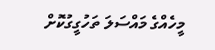މީހެއްގެ މައްސަލަ ތަހުގީގުކޮށް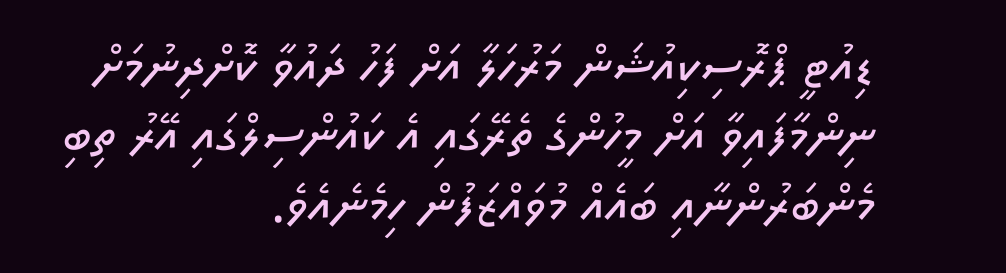ޑިއުޓީ ޕްރޮސިކިއުޝަން މަރުހަލާ އަށް ފަހު ދައުވާ ކޮށްދިނުމަށް ނިންމާފައިވާ އަށް މީހުންގެ ތެރޭގައި އެ ކައުންސިލްގައި އޭރު ތިބި މެންބަރުންނާއި ބައެއް މުވައްޒަފުން ހިމެނެއެވެ.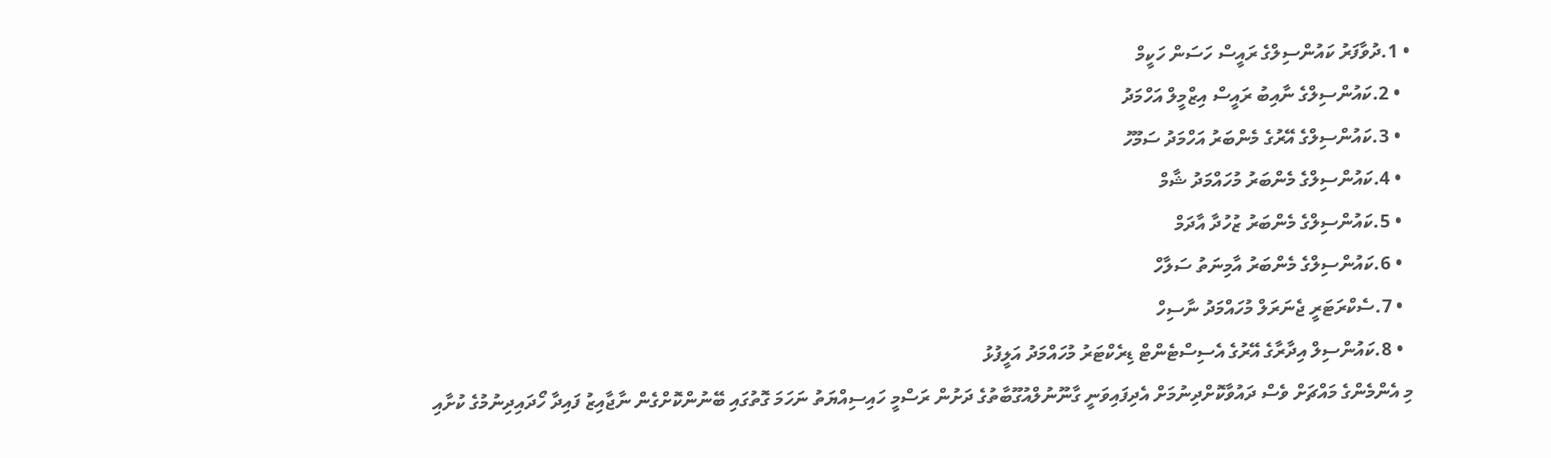• 1.ދުވާފަރު ކައުންސިލްގެ ރައީސް ހަސަން ހަކީމް
  • 2.ކައުންސިލްގެ ނާއިބު ރައީސް އިޒްމީލް އަހްމަދު
  • 3.ކައުންސިލްގެ އޭރުގެ މެންބަރު އަހްމަދު ސަމޫހު
  • 4.ކައުންސިލްގެ މެންބަރު މުހައްމަދު ޝާމް
  • 5.ކައުންސިލްގެ މެންބަރު ޒުހުދާ އާދަމް
  • 6.ކައުންސިލްގެ މެންބަރު އާމިނަތު ސަލާހް
  • 7.ސެކްރަޓަރީ ޖެނަރަލް މުހައްމަދު ނާސިހް
  • 8.ކައުންސިލް އިދާރާގެ އޭރުގެ އެސިސްޓެންޓް ޑިރެކްޓަރު މުހައްމަދު އަލީފުޅު
މި އެންމެންގެ މައްޗަށް ވެސް ދައުވާކޮށްދިނުމަށް އެދިފައިވަނީ ގާނޫނުލްއުގޫބާތުގެ ދަށުން ރަސްމީ ހައިސިއްޔަތު ނަހަމަ ގޮތުގައި ބޭނުންކޮށްގެން ނާޖާއިޒު ފައިދާ ހޯދައިދިނުމުގެ ކުށާއި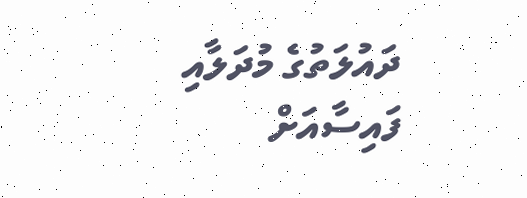ދައުލަތުގެ މުދަލާއި ފައިސާއަށް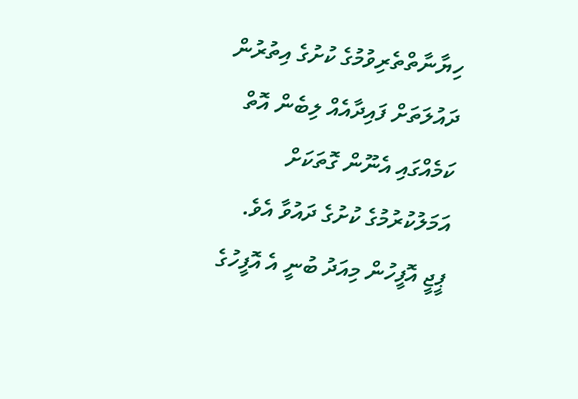ހިޔާނާތްތެރިވުމުގެ ކުށުގެ އިތުރުން ދައުލަތަށް ފައިދާއެއް ލިބެން އޮތް ކަމެއްގައި އެނޫން ގޮތަކަށް އަމަލުކުރުމުގެ ކުށުގެ ދައުވާ އެވެ.
ޕީޖީ އޮފީހުން މިއަދު ބުނީ އެ އޮފީހުގެ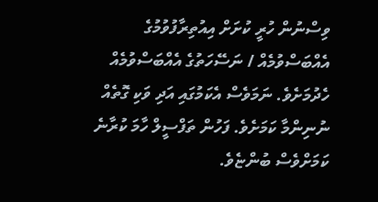ވިސްނުން ހުރީ ކުށަށް އިއުތިރާފުވުމުގެ އެއްބަސްވުމެއް / ނަސޭހަތުގެ އެއްބަސްވުމެއް ހެދުމަށެވެ. ނަމަވެސް އެކަމުގައި އަދި ވަކި ގޮތެއް ނުނިންމާ ކަމަށެވެ. ފަހުން ތަފްސީލް ހާމަ ކުރާނެ ކަމަށްވެސް ބުންޏެވެ.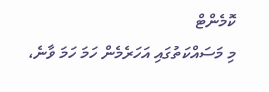ކޮމެންޓް
މި މަސައްކަތުގައި އަހަރެމެން ހަމަ ހަމަ ވާނެ،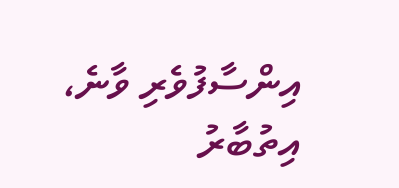އިންސާފުވެރި ވާނެ، އިތުބާރު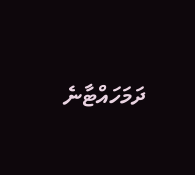ދަމަހައްޓާނެ